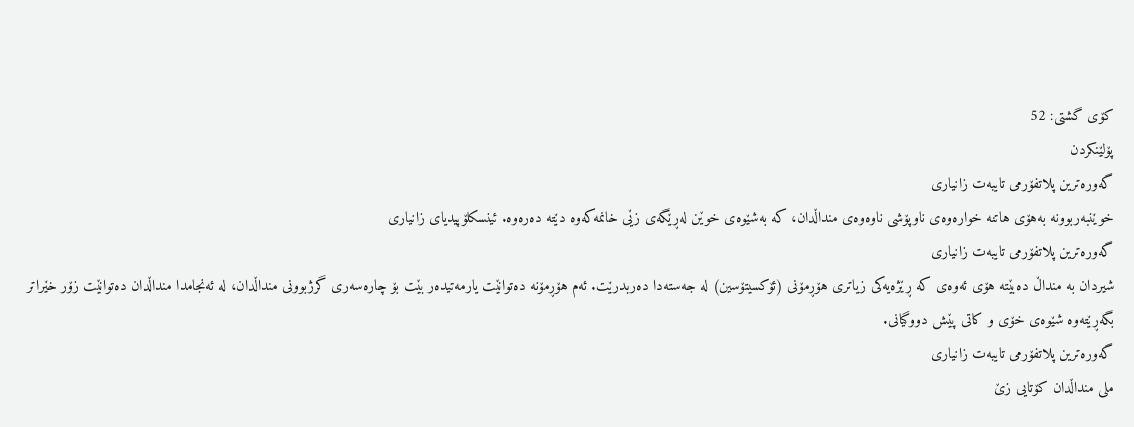كۆی گشتی: 52
پۆلێنكردن
گەورەترین پلاتفۆرمی تایبەت زانیاری
خوێنبەربوونە بەهۆی هاتنە خوارەوەی ناوپۆشی ناوەوەی منداڵدان، کە بەشێوەی خوێن لەڕێگەی زێی خانمەکەوە دێتە دەرەوە. ئینسكلۆپیدیای زانیاری
گەورەترین پلاتفۆرمی تایبەت زانیاری
شیردان بە منداڵ دەبێتە هۆی ئەوەی کە ڕێژەیەکی زیاتری هۆڕمۆنی (ئۆکسیتۆسین) لە جەستەدا دەربدرێت. ئەم هۆڕمۆنە دەتوانێت یارمەتیدەر بێت بۆ چارەسەری گرژبوونی منداڵدان، لە ئەنجامدا منداڵدان دەتوانێت زۆر خێراتر بگەڕێتەوە شێوەی خۆی و کاتی پێش دووگیانی.
گەورەترین پلاتفۆرمی تایبەت زانیاری
ملی منداڵدان کۆتایی زێ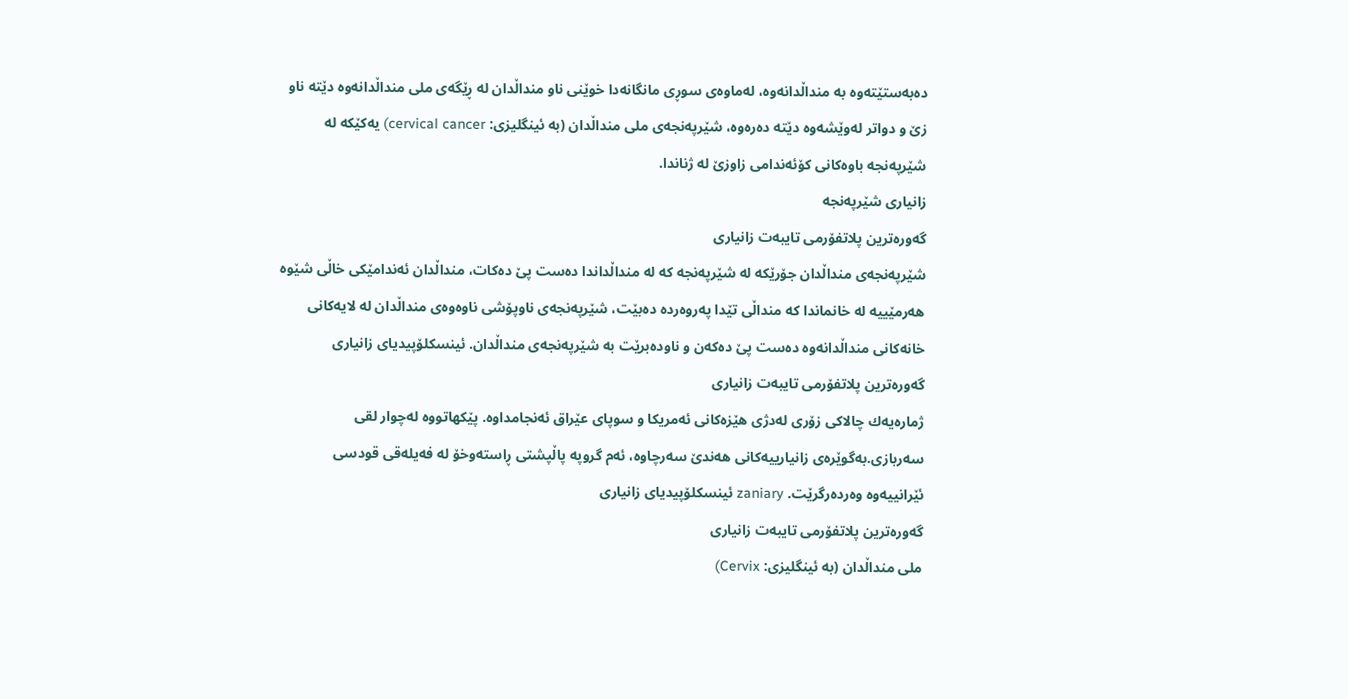دەبەستێتەوە بە منداڵدانەوە، لەماوەی سوڕی مانگانەدا خوێنی ناو منداڵدان لە ڕێگەی ملی منداڵدانەوە دێتە ناو زێ و دواتر لەوێشەوە دێتە دەرەوە، شێرپەنجەی ملی منداڵدان (بە ئینگلیزی: cervical cancer) یەکێکە لە شێرپەنجە باوەکانی کۆئەندامی زاوزێ لە ژناندا.
زانیاری شێرپەنجە
گەورەترین پلاتفۆرمی تایبەت زانیاری
شێرپەنجەی منداڵدان جۆرێکە لە شێرپەنجە کە لە منداڵداندا دەست پێ دەکات، منداڵدان ئەندامێکی خاڵی شێوە هەرمێییە لە خانماندا کە منداڵی تێدا پەروەردە دەبێت، شێرپەنجەی ناوپۆشی ناوەوەی منداڵدان لە لایەکانی خانەکانی منداڵدانەوە دەست پێ دەکەن و ناودەبرێت بە شێرپەنجەی منداڵدان. ئینسکلۆپیدیای زانیاری
گەورەترین پلاتفۆرمی تایبەت زانیاری
ژماره‌یه‌ك چالاكی زۆری له‌دژی هێزه‌كانی ئه‌مریكا و سوپای عێراق ئه‌نجامداوه‌. پێكهاتووه‌ له‌چوار لقی سه‌ربازی.به‌گوێره‌ی زانیارییه‌كانی هه‌ندێ سه‌رچاوه‌، ئه‌م گروپه‌ پاڵپشتی ڕاسته‌وخۆ له‌ فه‌یله‌قی قودسی ئێرانییه‌وه‌ وه‌رده‌رگرێت. zaniary ئینسكلۆپیدیای زانیاری
گەورەترین پلاتفۆرمی تایبەت زانیاری
ملی منداڵدان (بە ئینگلیزی: Cervix)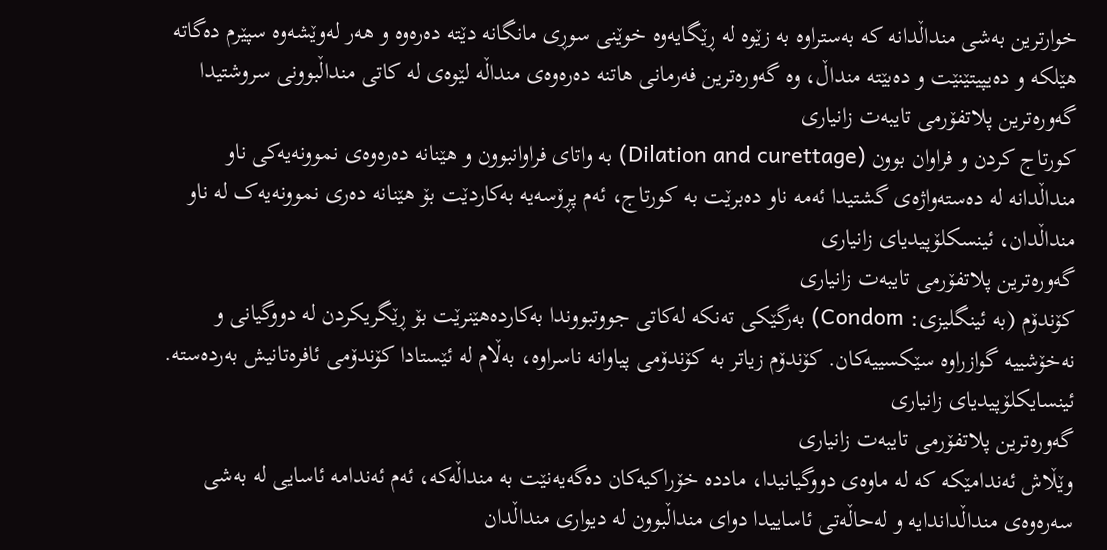خوارترین بەشی منداڵدانە کە بەستراوە بە زێوە لە ڕێگایەوە خوێنی سوڕی مانگانە دێتە دەرەوە و هەر لەوێشەوە سپێرم دەگاتە هێلکە و دەیپیتێنێت و دەبێتە منداڵ، وە گەورەترین فەرمانی هاتنە دەرەوەی منداڵە لێوەی لە کاتی منداڵبوونی سروشتیدا
گەورەترین پلاتفۆرمی تایبەت زانیاری
کورتاج کردن و فراوان بوون (Dilation and curettage) بە واتای فراوانبوون و هێنانە دەرەوەی نموونەیەکی ناو منداڵدانە لە دەستەواژەی گشتیدا ئەمە ناو دەبرێت بە کورتاج، ئەم پڕۆسەیە بەکاردێت بۆ هێنانە دەری نموونەیەک لە ناو منداڵدان، ئینسكلۆپیدیای زانیاری
گەورەترین پلاتفۆرمی تایبەت زانیاری
کۆندۆم (بە ئینگلیزی: Condom) بەرگێکی تەنکە لەکاتی جووتبووندا بەکاردەهێنرێت بۆ ڕێگریکردن لە دووگیانی و نەخۆشییە گوازراوە سێکسییەکان. کۆندۆم زیاتر بە کۆندۆمی پیاوانە ناسراوە، بەڵام لە ئێستادا کۆندۆمی ئافرەتانیش بەردەستە. ئینسایکلۆپیدیای زانیاری
گەورەترین پلاتفۆرمی تایبەت زانیاری
وێڵاش ئەندامێکە کە لە ماوەی دووگیانیدا، ماددە خۆراکیەکان دەگەیەنێت بە منداڵەکە، ئەم ئەندامە ئاسایی لە بەشی سەرەوەی منداڵداندایە و لەحاڵەتی ئاساییدا دوای منداڵبوون لە دیواری منداڵدان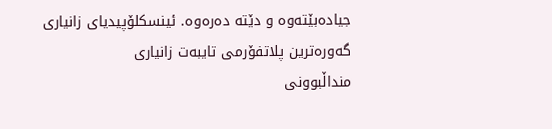جیادەبێتەوە و دێتە دەرەوە. ئینسکلۆپیدیای زانیاری
گەورەترین پلاتفۆرمی تایبەت زانیاری
منداڵبوونی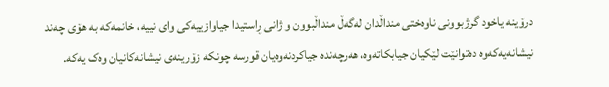درۆینە یاخود گرژبوونی ناوەختی منداڵدان لەگەڵ منداڵبوون و ژانی ڕاستیدا جیاوازییەکی وای نییە، خانمەکە بە هۆی چەند نیشانەیەکەوە دەتوانێت لێکیان جیابکاتەوە، هەرچەندە جیاکردنەوەیان قورسه چونکە زۆرینەی نیشانەکانیان وەک یەکە.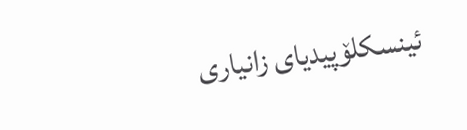ئینسکلۆپیدیای زانیاری